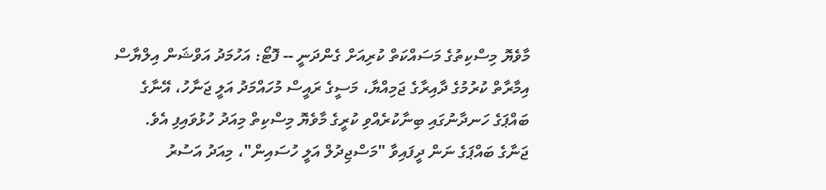މާވެޔޮ މިސްކިތުގެ މަސައްކަތް ކުރިއަށް ގެންދަނީ -- ފޮޓޯ: އަހުމަދު އަވްޝަން އިލްޔާސް
އިމާރާތް ކުރުމުގެ ދާއިރާގެ ޖަމިއްޔާ، މަސީގެ ރައީސް މުހައްމަދު އަލީ ޖަނާހު، އޭނާގެ ބައްޕަގެ ހަނދާނުގައި ބިނާކުރެއްވި ކުރީގެ މާވެޔޮ މިސްކިތް މިއަދު ހުޅުވައިފި އެވެ.
ޖަނާގެ ބައްޕަގެ ނަން ދީފައިވާ "މަސްޖިދުލް އަލީ ހުސައިން"، މިއަދު އަސުރު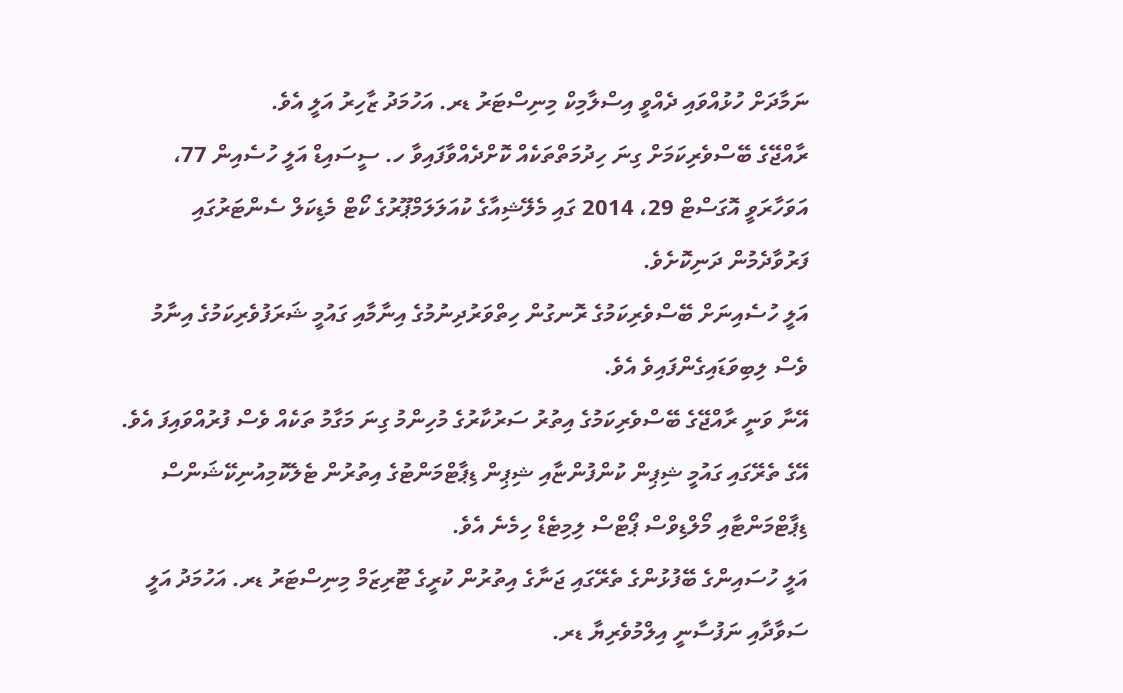ނަމާދަށް ހުޅުއްވައި ދެއްވީ އިސްލާމިކް މިނިސްޓަރު ޑރ. އަހުމަދު ޒާހިރު އަލީ އެވެ.
ރާއްޖޭގެ ބޭސްވެރިކަމަށް ގިނަ ހިދުމަތްތަކެއް ކޮށްދެއްވާފައިވާ ހ. ސީސައިޑް އަލީ ހުސެއިން 77، އަވަހާރަވީ އޮގަސްޓް 29، 2014 ގައި މެލޭޝިއާގެ ކުއަލަލަމްޕޫރުގެ ކޯޓް މެޑިކަލް ސެންޓަރުގައި ފަރުވާދެމުން ދަނިކޮށެވެ.
އަލީ ހުސެއިނަށް ބޭސްވެރިކަމުގެ ރޮނގުން ހިތްވަރުދިނުމުގެ އިނާމާއި ގައުމީ ޝަރަފުވެރިކަމުގެ އިނާމު ވެސް ލިބިވަޑައިގެންފައިވެ އެވެ.
އޭނާ ވަނީ ރާއްޖޭގެ ބޭސްވެރިކަމުގެ އިތުރު ސަރުކާރުގެ މުހިންމު ގިނަ މަގާމު ތަކެއް ވެސް ފުރުއްވައިފަ އެވެ. އޭގެ ތެރޭގައި ގައުމީ ޝިޕިން ކުންފުންޏާއި ޝިޕިން ޑިޕާޓްމަންޓުގެ އިތުރުން ޓެލެކޮމިއުނިކޭޝަންސް ޑިޕާޓްމަންޓާއި މޯލްޑިވްސް ޕޯޓްސް ލިމިޓެޑް ހިމެނެ އެވެ.
އަލީ ހުސައިންގެ ބޭފުޅުންގެ ތެރޭގައި ޖަނާގެ އިތުރުން ކުރީގެ ޓޫރިޒަމް މިނިސްޓަރު ޑރ. އަހުމަދު އަލީ ސަވާދާއި ނަފުސާނީ އިލްމުވެރިޔާ ޑރ.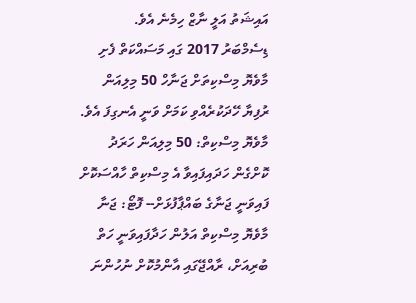އައިޝަތު އަލީ ނާޒް ހިމެނެ އެވެ.
ޑިސެމްބަރު 2017 ގައި މަސައްކަތް ފެށި މާވެޔޮ މިސްކިތަށް ޖަނާހް 50 މިލިއަން ރުފިޔާ ހޭދަކުރެއްވި ކަމަށް ވަނީ އެނގިފަ އެވެ.
މާވެޔޮ މިސްކިތް: 50 މިލިއަން ހަރަދު ކޮށްގެން ހަދައިފައިވާ އެ މިސްކިތް ހާއްސަކޮށް ފައިވަނީ ޖަނާގެ ބައްޕާފުޅަށް-- ފޮޓޯ: ޖަނާ
މާވެޔޮ މިސްކިތް އަލުން ހަދާފައިވަނީ ހަތް ބުރިއަށް، ރާއްޖޭގައި އާންމުކޮށް ނުހުންނަ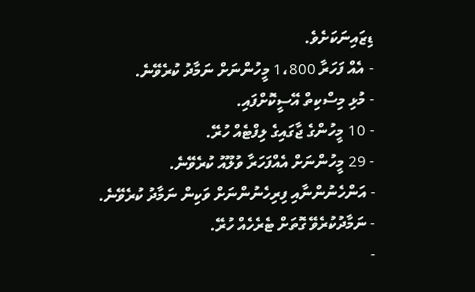ޑިޒައިނަކަށެވެ.
- އެއް ފަހަރާ 1،800 މީހުންނަށް ނަމާދު ކުރެވޭނެ.
- މުޅި މިސްކިތް އޭސީކޮށްފައި.
- 10 މީހުންގެ ޖާގައިގެ ލިފްޓެއް ހުރޭ.
- 29 މީހުންނަށް އެއްފަހަރާ ވުލޫއު ކުރެވޭނެ.
- އަންހެނުންނާއި ފިރިހެނުންނަށް ވަކިން ނަމާދު ކުރެވޭނެ.
- ނަމާދުކުރެވޭ ގޮތަށް ޓެރެހެއް ހުރޭ.
-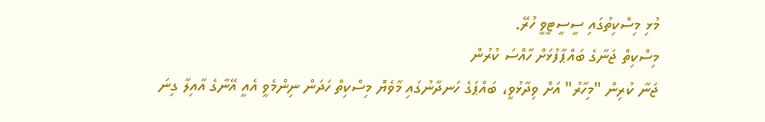މުޅި މިސްކިތުގައި ސީސީޓީވީ ހުރޭ.
މިސްކިތް ޖަނާގެ ބައްޕާފުޅަށް ހާއްސަ ކުރުން
ޖަނާ ކުރިން "މިހާރު" އަށް ވިދާޅުވީ، ބައްޕަގެ ހަނދާނުގައި މާވެޔޮ މިސްކިތް ހަދަން ނިންމެވީ އެއީ އޭނާގެ އާއިލާ ގިނަ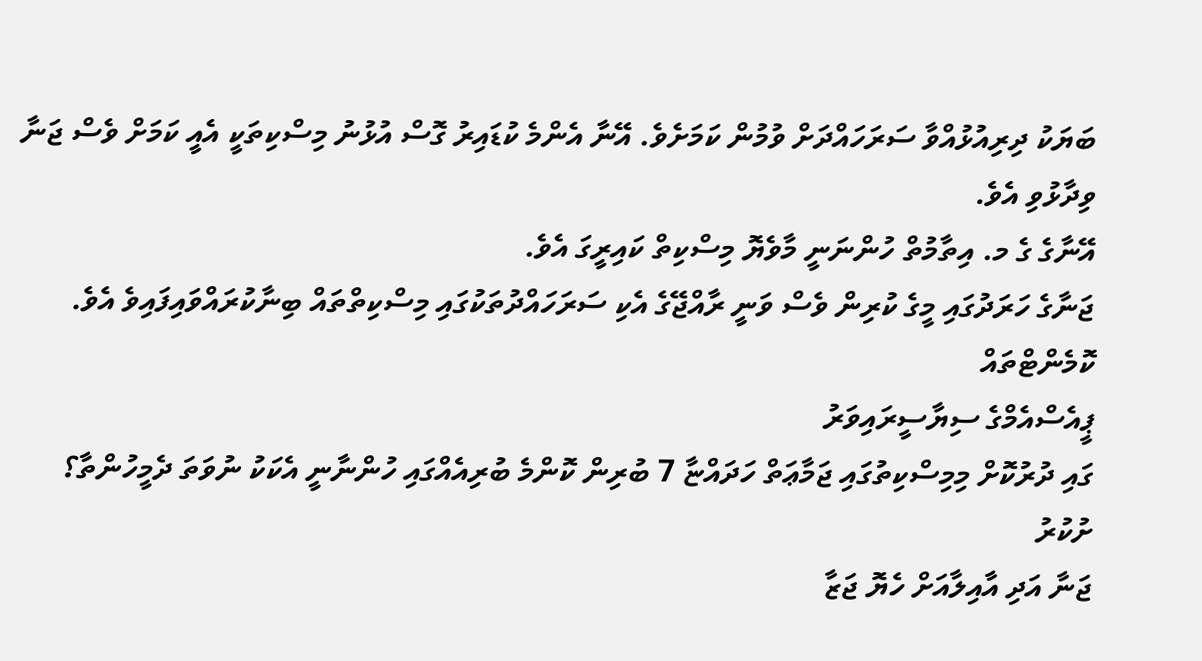ބަޔަކު ދިރިއުޅުއްވާ ސަރަހައްދަށް ވުމުން ކަމަށެވެ. އޭނާ އެންމެ ކުޑައިރު ގޮސް އުޅުނު މިސްކިތަކީ އެއީ ކަމަށް ވެސް ޖަނާ ވިދާޅުވި އެވެ.
އޭނާގެ ގެ މ. އިތާމުތް ހުންނަނީ މާވެޔޮ މިސްކިތް ކައިރީގަ އެވެ.
ޖަނާގެ ހަރަދުގައި މީގެ ކުރިން ވެސް ވަނީ ރާއްޖޭގެ އެކި ސަރަހައްދުތަކުގައި މިސްކިތްތައް ބިނާކުރައްވައިފައިވެ އެވެ.
ކޮމެންޓްތައް
ޕީއެސްއެމްގެ ސިޔާސީރައިވަރު
ގައި ދުރުކޮށް މިމިސްކިތުގައި ޖަމާޢަތް ހަދައްޏާ 7 ބުރިން ކޮންމެ ބުރިއެއްގައި ހުންނާނީ އެކަކު ނުވަތަ ދެމީހުންތާ؟
ށުކުރު
ޖަނާ އަދި އާއިލާއަށް ހެޔޮ ޖަޒާ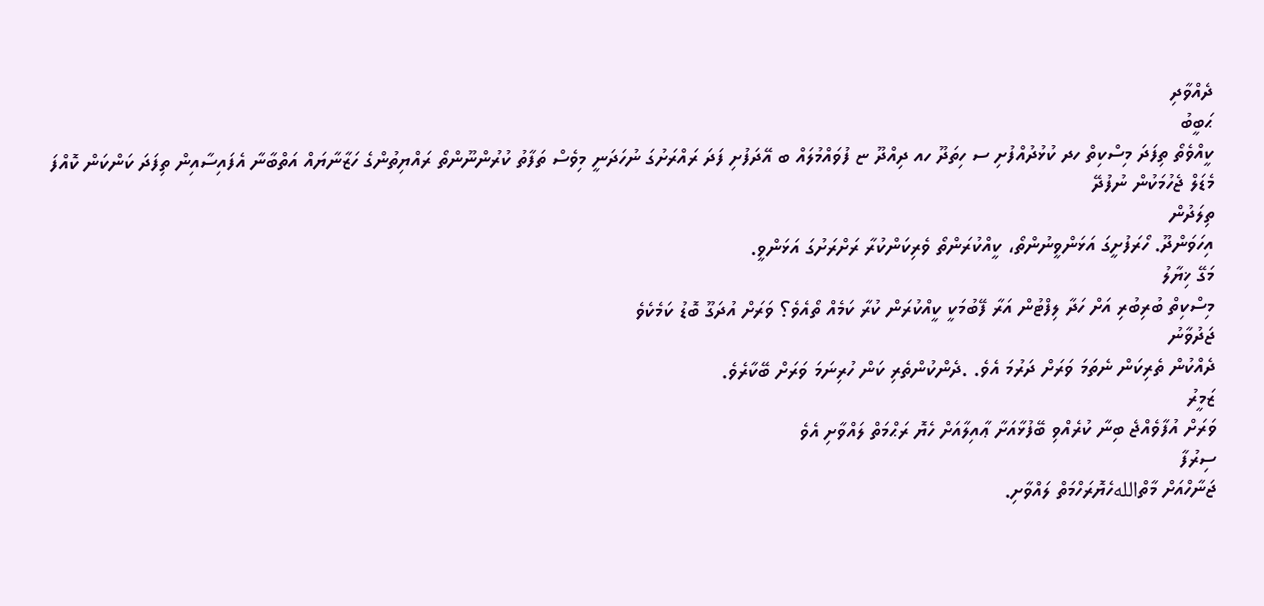ދެއްވާދި
ޙަބީބު
ކީއްވެތޯ ތިފަދަ މިސްކިތް ހދ ކުޅުދުއްފުށި ސ ހިތަދޫ ހއ ދިއްދޫ ޏ ފުވައްމުލައް ބ އޭދަފުށި ފަދަ ރައްރަށުގަ ނުހަދަނީ މިވެސް ތަފާތު ކުރުންނޫންތޯ ރައްޔިތުންގެ ހަޒާނާޔައް އަތްބާނާ އެފައިސާއިން ތިފަދަ ކަންކަން ކޮއްފަ މެޑަލް ޖެހުމަކުން ނުފުދޭ
ތިލަދުން
އިހަވަންދޫ. ހޯރަފުށީގަ އަޅަންވީނުންތޯ، ކީއްކުރަންތޯ ވެރިކަންކުރާ ރަށްރަށުގަ އަޅަންވީ.
މަގޭ ޚިޔާލު
މިސްކިތް ބުރިބުރި އަށް ހަދާ ލިފްޓުން އަރާ ފޭބުމަކީ ކީއްކުރަން ކުރާ ކަމެއް ތޯއެވެ؟ ވަރަށް އުދަގޫ ބޮޑު ކަމެކެވެ
ޖަދުވާނު
ދެއްކުން ތެރިކަން ނެތަމަ ވަރަށް ދަރުމަ އެވެ. .ދެންކުންތެރި ކަން ހުރިނަމަ ވަރަށް ބޭކާރެވެ.
ޒަމީރު
ވަރަށް އުފާވެއްޖެ ބިނާ ކުރެއްވި ބޭފުޅާއަށާ ޢާއިލާއަށް ހެޔޮ ރަޙްމަތް ލައްވާށި އެވެ
ސިރުފާ
ޖަނާހްއަށް މާތްاللهހެޔޮރަހްމަތް ލައްވާށި.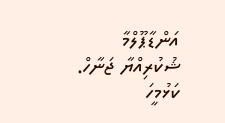އަންޑާޕޫލްމާ
ޝުކުރިއްޔާ ޖަނާހް.
ކަޅުމީހަ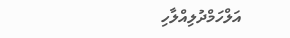އަލްހަމްދުލިއްލާހި